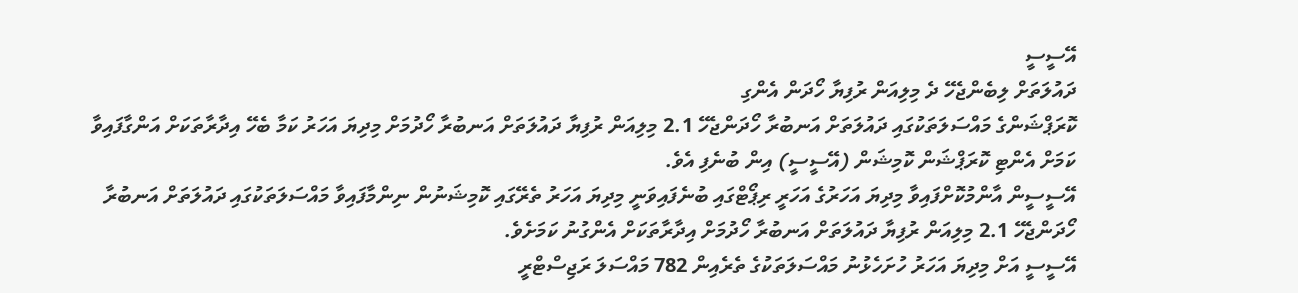އޭސީސީ
ދައުލަތަށް ލިބެންޖެހޭ ދެ މިލިއަން ރުފިޔާ ހޯދަން އެންގި
ކޮރަޕްޝަންގެ މައްސަލަތަކުގައި ދައުލަތަށް އަނބުރާ ހޯދަންޖެހޭ 2.1 މިލިއަން ރުފިޔާ ދައުލަތަށް އަނބުރާ ހޯދުމަށް މިދިޔަ އަހަރު ކަމާ ބެހޭ އިދާރާތަކަށް އަންގާފައިވާ ކަމަށް އެންޓި ކޮރަޕްޝަން ކޮމިޝަން (އޭސީސީ) އިން ބުނެފި އެވެ.
އޭސީސީން އާންމުކޮށްފައިވާ މިދިޔަ އަހަރުގެ އަހަރީ ރިޕޯޓްގައި ބުނެފައިވަނީ މިދިޔަ އަހަރު ތެރޭގައި ކޮމިޝަނުން ނިންމާފައިވާ މައްސަލަތަކުގައި ދައުލަތަށް އަނބުރާ ހޯދަންޖެހޭ 2.1 މިލިއަން ރުފިޔާ ދައުލަތަށް އަނބުރާ ހޯދުމަށް އިދާރާތަކަށް އެންގުނު ކަމަށެވެ.
އޭސީސީ އަށް މިދިޔަ އަހަރު ހުށަހެޅުނު މައްސަލަތަކުގެ ތެރެއިން 782 މައްސަލަ ރަޖިސްޓްރީ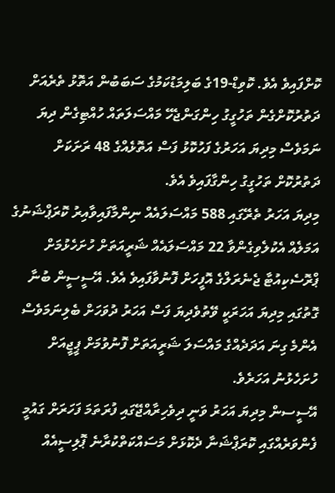ކޮށްފައިވެ އެވެ. ކޮވިޑް-19ގެ ބަލިމަޑުކަމުގެ ސަބަބުން އަތޮޅު ތެރެއަށް ދަތުރުކޮށްގެން ތަހުގީގު ހިންގަންޖެހޭ މައްސަލަތައް ހުއްޓިގެން ދިޔަ ނަމަވެސް މިދިޔަ އަހަރުގެ ފަހުކޮޅު ފަސް އަތޮޅެއްގެ 48 ރަށަކަށް ދަތުރުކޮށް ތަހުގީގު ހިންގާފައިވެ އެވެ.
މިދިޔަ އަހަރު ތެރޭގައި 588 މައްސަލައެއް ނިންމާފައިވާއިރު ކޮރަޕްޝަނުގެ އަމަލެއް އެކުލެވިގެންވާ 22 މައްސަލައެއް ޝަރީއަތަށް ހުށަހެޅުމަށް ޕްރޮސެކިއުޓާ ޖެނެރަލްގެ އޮފީހަށް ފޮނުވާފައިވެ އެވެ. އޭސީސީން ބުނާ ގޮތުގައި މިދިޔަ އަހަރަކީ ވޭތުވެދިޔަ ފަސް އަހަރު ދުވަހަށް ބެލިނަމަވެސް އެންމެ ގިނަ އަދަދެއްގެ މައްސަލަ ޝަރީއަތަށް ފޮނުވުމަށް ޕީޖީއަށް ހުށަހެޅުނު އަހަރެވެ.
އޭސީސން މިދިޔަ އަހަރު ވަނީ ދިވެހިރާއްޖޭގައި ފުރަތަމަ ފަހަރަށް ގައުމީ ފެންވަރެއްގައި ކޮރަޕްޝަނާ ދެކޮޅަށް މަސައްކަތްކުރާނެ ޕޮލިސީއެއް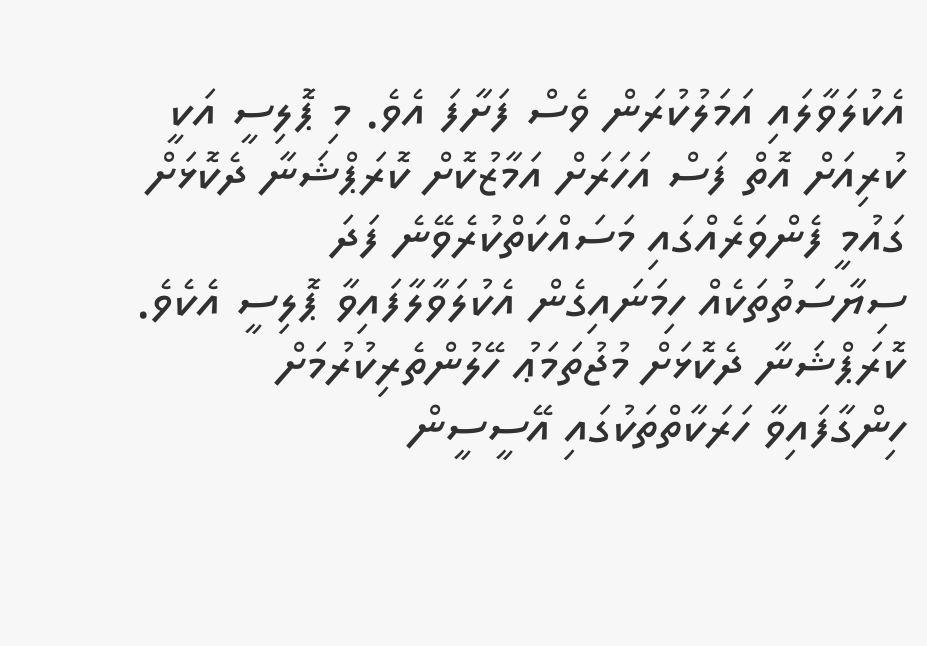އެކުލަވާލައި އަމަލުކުރަން ވެސް ފަށާފަ އެވެ. މި ޕޮލިސީ އަކީ ކުރިއަށް އޮތް ފަސް އަހަރަށް އަމާޒުކޮށް ކޮރަޕްޝަނާ ދެކޮޅަށް ގައުމީ ފެންވަރެއްގައި މަސައްކަތްކުރެވޭނެ ފަދަ ސިޔާސަތުތަކެއް ހިމަނައިގެން އެކުލަވާލާފައިވާ ޕޮލިސީ އެކެވެ.
ކޮރަޕްޝަނާ ދެކޮޅަށް މުޖުތަމަޢު ހޭލުންތެރިކުރުމަށް ހިންގާފައިވާ ހަރަކާތްތަކުގައި އޭސީސީން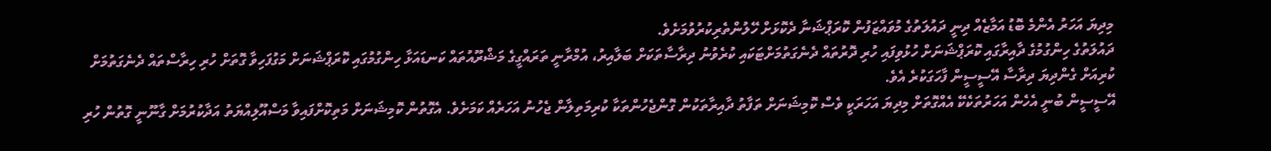މިދިޔަ އަހަރު އެންމެ ބޮޑު އަމާޒެއް ދިނީ ދައުލަތުގެ މުވައްޒަފުން ކޮރަޕްޝަނާ ދެކޮޅަށް ހޭލުންތެރިކުރުވުމަށެވެ.
ދައުލަތުގެ ހިންގުމުގެ ދާއިރާގައި ކޮރަޕްޝަނަށް ހުޅުވިފައި ހުރި ދޮރުތައް ދެނެގަތުމަށްޓަކައި ކުރެވުނު ދިރާސާތަކަށް ބަލާއިރު، އުމްރާނީ ތަރައްގީގެ މަޝްރޫއުތައް ކަނޑައަޅާ ހިންގުމުގައި ކޮރަޕްޝަނަށް މަގުފަހިވާ ގޮތަށް ހުރި ހިރާސްތައް ދެނެގަތުމަށް ކުރިއަށް ގެންދިޔަ ދިރާސާ އޭސީސީން ފާހަގަކުރެ އެވެ.
އޭސީސީން ބުނީ އެހެން އަހަރުތަކެކޭ އެއްގޮތަށް މިދިޔަ އަހަރަކީ ވެސް ކޮމިޝަނަށް ތަފާތު ދާއިރާތަކުން ގޮންޖެހުންތަކާ ކުރިމަތިލާން ޖެހުނު އަހަރެއް ކަމަށެވެ. އެގޮތުން ކޮމިޝަނަށް މަތިކޮށްފައިވާ މަސްއޫލިއްޔަތު އަދާކުރުމަށް ގާނޫނީ ގޮތުން ހުރި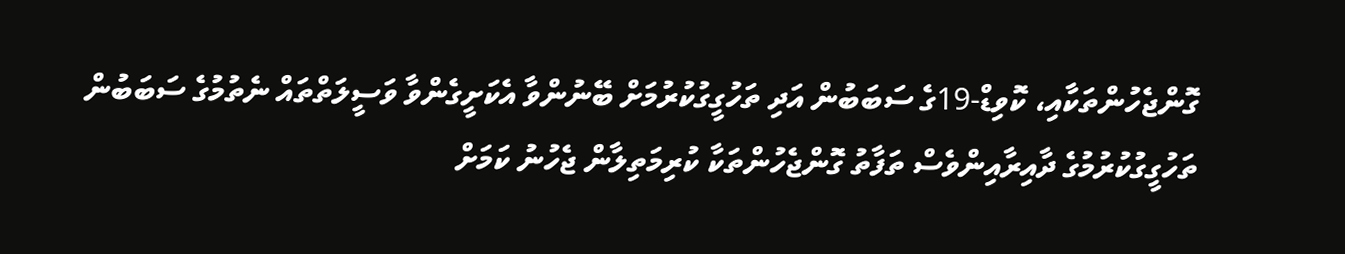ގޮންޖެހުންތަކާއި، ކޮވިޑް-19ގެ ސަބަބުން އަދި ތަހުގީގުކުރުމަށް ބޭނުންވާ އެކަށީގެންވާ ވަސީލަތްތައް ނެތުމުގެ ސަބަބުން ތަހުގީގުކުރުމުގެ ދާއިރާއިންވެސް ތަފާތު ގޮންޖެހުންތަކާ ކުރިމަތިލާން ޖެހުނު ކަމަށް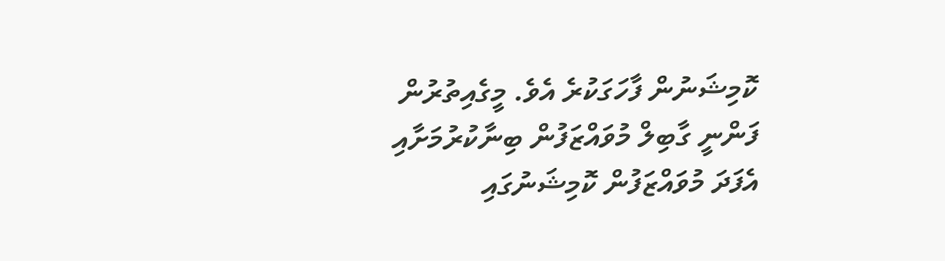ކޮމިޝަނުން ފާހަގަކުރެ އެވެ. މީގެއިތުރުން ފަންނީ ގާބިލް މުވައްޒަފުން ބިނާކުރުމަށާއި އެފަދަ މުވައްޒަފުން ކޮމިޝަނުގައި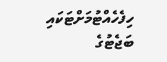ހިފެހެއްޓުމަށްޓަކައި ބަޖެޓުގެ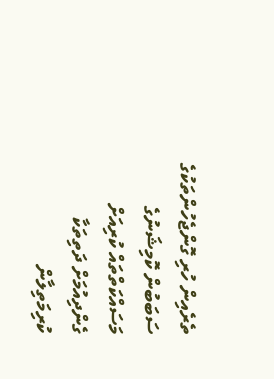ތެރެއިން ހުރި ގޮންޖެހުންތަކުގެ ސަބަބުން ކޮމިޝަނުގެ މަސައްކަތްތައް ކުރިއަށް ގެންދިއުމަށް ދަތިތަކާ ކުރިމަތިލާން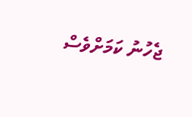ޖެހުނު ކަމަށްވެސް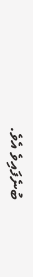ބުނެފައިވެ އެވެ.